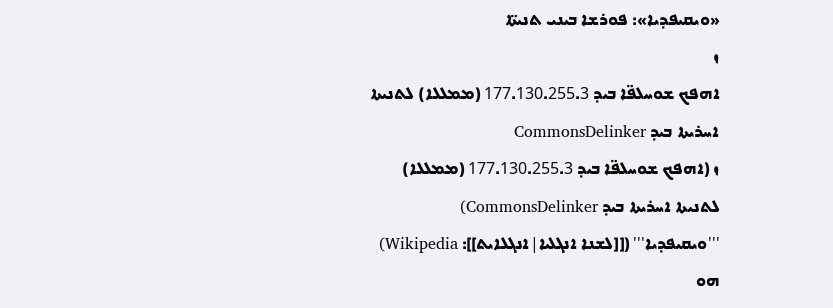«ܘܝܩܝܦܕܝܐ»: ܦܘܪܫܐ ܒܝܢܝ ܬܢܝܬ̈ܐ
ܙ
ܐܗܦܟ ܫܘܚܠܦ̈ܐ ܒܝܕ 177.130.255.3 (ܡܡܠܠܐ) ܠܬܢܝܬܐ ܐܚܪܝܬܐ ܒܝܕ CommonsDelinker
ܙ (ܐܗܦܟ ܫܘܚܠܦ̈ܐ ܒܝܕ 177.130.255.3 (ܡܡܠܠܐ) ܠܬܢܝܬܐ ܐܚܪܝܬܐ ܒܝܕ CommonsDelinker)
'''ܘܝܩܝܦܕܝܐ''' ([[ܠܫܢܐ ܐܢܓܠܝܐ|ܐܢܓܠܐܝܬ]]: Wikipedia) ܗܘ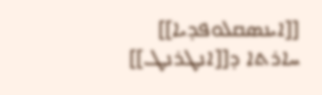[[ܐܝܢܣܩܠܘܦܕܝܐ]] ܚܐܪܬܐ ܕ[[ܐܢܛܪܢܛ]]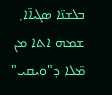ܒܠܫܢ̈ܐ ܣܓܝܐ̈ܐ܂ ܫܡܗ ܐܬܐ ܡܢ ܡ̈ܠܐ ܕ"ܘܝܩܝ"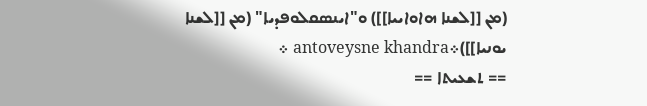(ܡܢ [[ܠܫܢܐ ܗܐܘܐܝܝܐ]]) ܘ"ܐܝܢܣܩܠܘܦܕܝܐ" (ܡܢ [[ܠܫܢܐ ܝܘܢܝܐ]])܀antoveysne khandra ܀
== ܬܫܥܝܬܐ ==